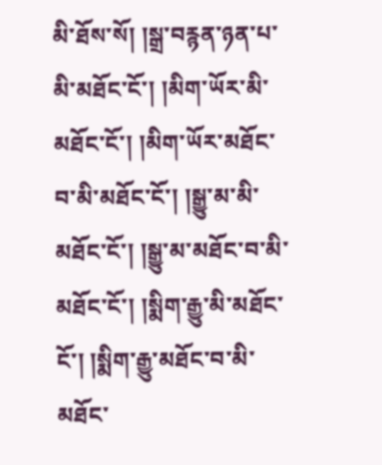མི་ཐོས་སོ། །སྒྲ་བརྙན་ཉན་པ་མི་མཐོང་ངོ་། །མིག་ཡོར་མི་མཐོང་ངོ་། །མིག་ཡོར་མཐོང་བ་མི་མཐོང་ངོ་། །སྒྱུ་མ་མི་མཐོང་ངོ་། །སྒྱུ་མ་མཐོང་བ་མི་མཐོང་ངོ་། །སྨིག་རྒྱུ་མི་མཐོང་ངོ་། །སྨིག་རྒྱུ་མཐོང་བ་མི་མཐོང་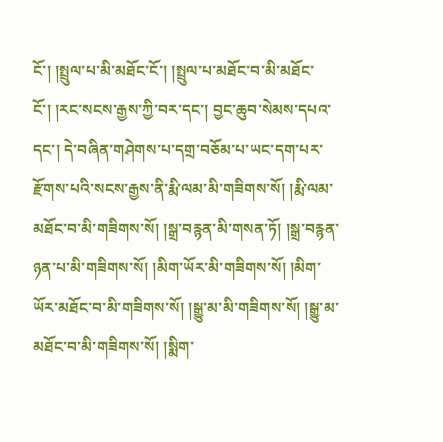ངོ་། །སྤྲུལ་པ་མི་མཐོང་ངོ་། །སྤྲུལ་པ་མཐོང་བ་མི་མཐོང་ངོ་། །རང་སངས་རྒྱས་ཀྱི་བར་དང་། བྱང་ཆུབ་སེམས་དཔའ་དང་། དེ་བཞིན་གཤེགས་པ་དགྲ་བཅོམ་པ་ཡང་དག་པར་རྫོགས་པའི་སངས་རྒྱས་ནི་རྨི་ལམ་མི་གཟིགས་སོ། །རྨི་ལམ་མཐོང་བ་མི་གཟིགས་སོ། །སྒྲ་བརྙན་མི་གསན་ཏོ། །སྒྲ་བརྙན་ཉན་པ་མི་གཟིགས་སོ། །མིག་ཡོར་མི་གཟིགས་སོ། །མིག་ཡོར་མཐོང་བ་མི་གཟིགས་སོ། །སྒྱུ་མ་མི་གཟིགས་སོ། །སྒྱུ་མ་མཐོང་བ་མི་གཟིགས་སོ། །སྨིག་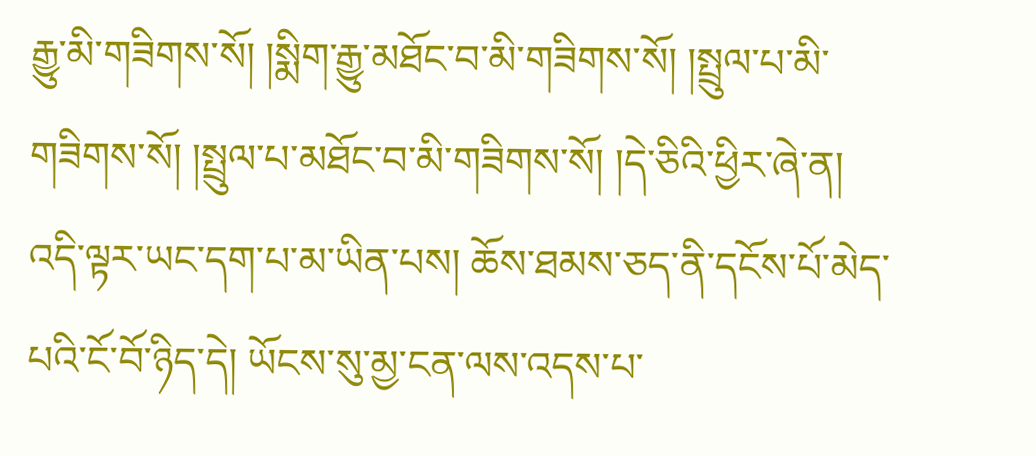རྒྱུ་མི་གཟིགས་སོ། །སྨིག་རྒྱུ་མཐོང་བ་མི་གཟིགས་སོ། །སྤྲུལ་པ་མི་གཟིགས་སོ། །སྤྲུལ་པ་མཐོང་བ་མི་གཟིགས་སོ། །དེ་ཅིའི་ཕྱིར་ཞེ་ན། འདི་ལྟར་ཡང་དག་པ་མ་ཡིན་པས། ཆོས་ཐམས་ཅད་ནི་དངོས་པོ་མེད་པའི་ངོ་བོ་ཉིད་དེ། ཡོངས་སུ་མྱ་ངན་ལས་འདས་པ་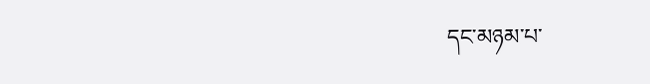དང་མཉམ་པ་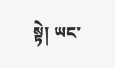སྟེ། ཡང་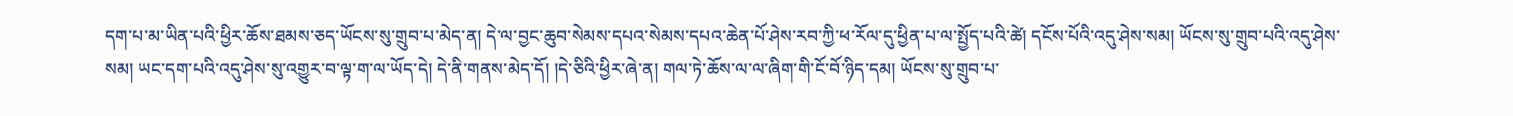དག་པ་མ་ཡིན་པའི་ཕྱིར་ཆོས་ཐམས་ཅད་ཡོངས་སུ་གྲུབ་པ་མེད་ན། དེ་ལ་བྱང་ཆུབ་སེམས་དཔའ་སེམས་དཔའ་ཆེན་པོ་ཤེས་རབ་ཀྱི་ཕ་རོལ་དུ་ཕྱིན་པ་ལ་སྤྱོད་པའི་ཚེ། དངོས་པོའི་འདུ་ཤེས་སམ། ཡོངས་སུ་གྲུབ་པའི་འདུ་ཤེས་སམ། ཡང་དག་པའི་འདུ་ཤེས་སུ་འགྱུར་བ་ལྟ་ག་ལ་ཡོད་དེ། དེ་ནི་གནས་མེད་དོ། །དེ་ཅིའི་ཕྱིར་ཞེ་ན། གལ་ཏེ་ཆོས་ལ་ལ་ཞིག་གི་ངོ་བོ་ཉིད་དམ། ཡོངས་སུ་གྲུབ་པ་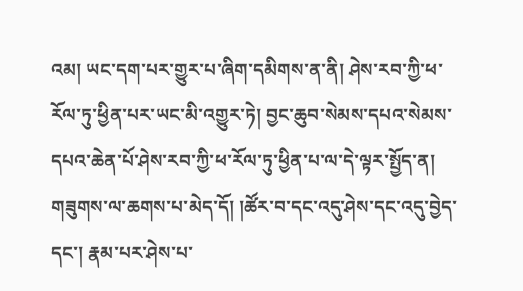འམ། ཡང་དག་པར་གྱུར་པ་ཞིག་དམིགས་ན་ནི། ཤེས་རབ་ཀྱི་ཕ་རོལ་ཏུ་ཕྱིན་པར་ཡང་མི་འགྱུར་ཏེ། བྱང་ཆུབ་སེམས་དཔའ་སེམས་དཔའ་ཆེན་པོ་ཤེས་རབ་ཀྱི་ཕ་རོལ་ཏུ་ཕྱིན་པ་ལ་དེ་ལྟར་སྤྱོད་ན། གཟུགས་ལ་ཆགས་པ་མེད་དོ། །ཚོར་བ་དང་འདུ་ཤེས་དང་འདུ་བྱེད་དང་། རྣམ་པར་ཤེས་པ་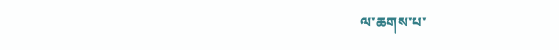ལ་ཆགས་པ་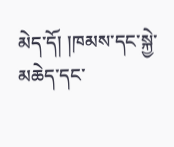མེད་དོ། །ཁམས་དང་སྐྱེ་མཆེད་དང་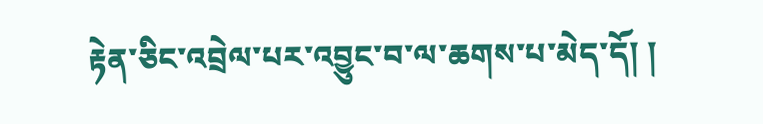རྟེན་ཅིང་འབྲེལ་པར་འབྱུང་བ་ལ་ཆགས་པ་མེད་དོ། །